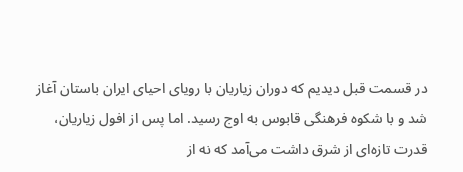در قسمت قبل دیدیم که دوران زیاریان با رویای احیای ایران باستان آغاز شد و با شکوه فرهنگی قابوس به اوج رسید. اما پس از افول زیاریان، قدرت تازه‌ای از شرق داشت می‌آمد که نه از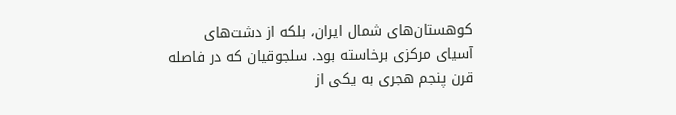کوهستان‌های شمال ایران، بلکه از دشت‌های آسیای مرکزی برخاسته بود. سلجوقیان که در فاصله قرن پنجم هجری به یکی از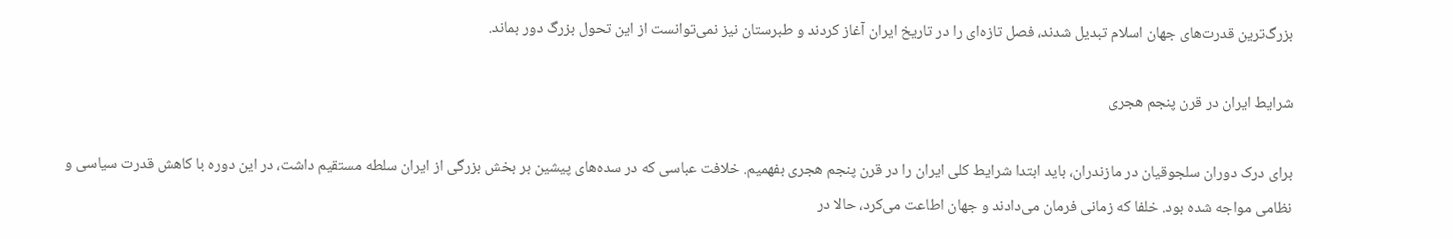بزرگ‌ترین قدرت‌های جهان اسلام تبدیل شدند، فصل تازه‌ای را در تاریخ ایران آغاز کردند و طبرستان نیز نمی‌توانست از این تحول بزرگ دور بماند.

شرایط ایران در قرن پنجم هجری

برای درک دوران سلجوقیان در مازندران، باید ابتدا شرایط کلی ایران را در قرن پنجم هجری بفهمیم. خلافت عباسی که در سده‌های پیشین بر بخش بزرگی از ایران سلطه مستقیم داشت، در این دوره با کاهش قدرت سیاسی و نظامی مواجه شده بود. خلفا که زمانی فرمان می‌دادند و جهان اطاعت می‌کرد، حالا در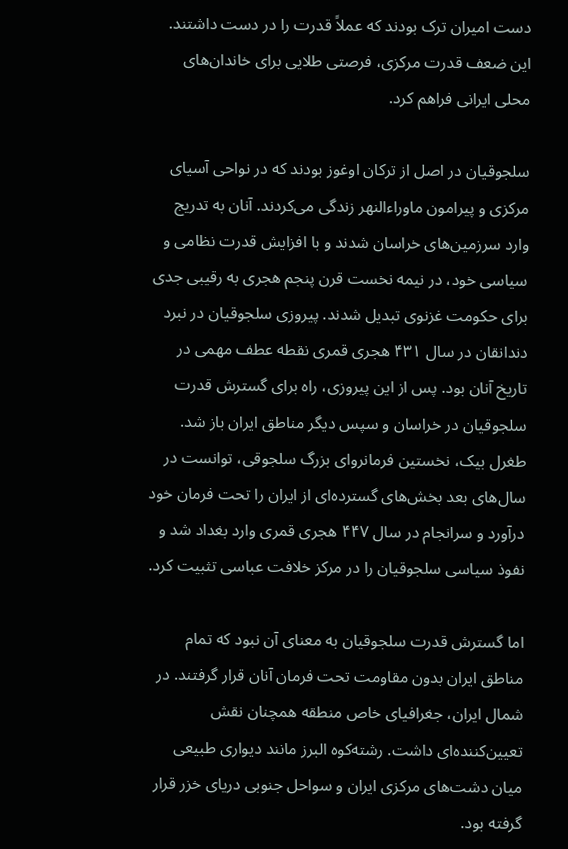دست امیران ترک بودند که عملاً قدرت را در دست داشتند. این ضعف قدرت مرکزی، فرصتی طلایی برای خاندان‌های محلی ایرانی فراهم کرد.

سلجوقیان در اصل از ترکان اوغوز بودند که در نواحی آسیای مرکزی و پیرامون ماوراءالنهر زندگی می‌کردند. آنان به تدریج وارد سرزمین‌های خراسان شدند و با افزایش قدرت نظامی و سیاسی خود، در نیمه نخست قرن پنجم هجری به رقیبی جدی برای حکومت غزنوی تبدیل شدند. پیروزی سلجوقیان در نبرد دندانقان در سال ۴۳۱ هجری قمری نقطه عطف مهمی در تاریخ آنان بود. پس از این پیروزی، راه برای گسترش قدرت سلجوقیان در خراسان و سپس دیگر مناطق ایران باز شد. طغرل بیک، نخستین فرمانروای بزرگ سلجوقی، توانست در سال‌های بعد بخش‌های گسترده‌ای از ایران را تحت فرمان خود درآورد و سرانجام در سال ۴۴۷ هجری قمری وارد بغداد شد و نفوذ سیاسی سلجوقیان را در مرکز خلافت عباسی تثبیت کرد.

اما گسترش قدرت سلجوقیان به معنای آن نبود که تمام مناطق ایران بدون مقاومت تحت فرمان آنان قرار گرفتند. در شمال ایران، جغرافیای خاص منطقه همچنان نقش تعیین‌کننده‌ای داشت. رشته‌کوه البرز مانند دیواری طبیعی میان دشت‌های مرکزی ایران و سواحل جنوبی دریای خزر قرار گرفته بود.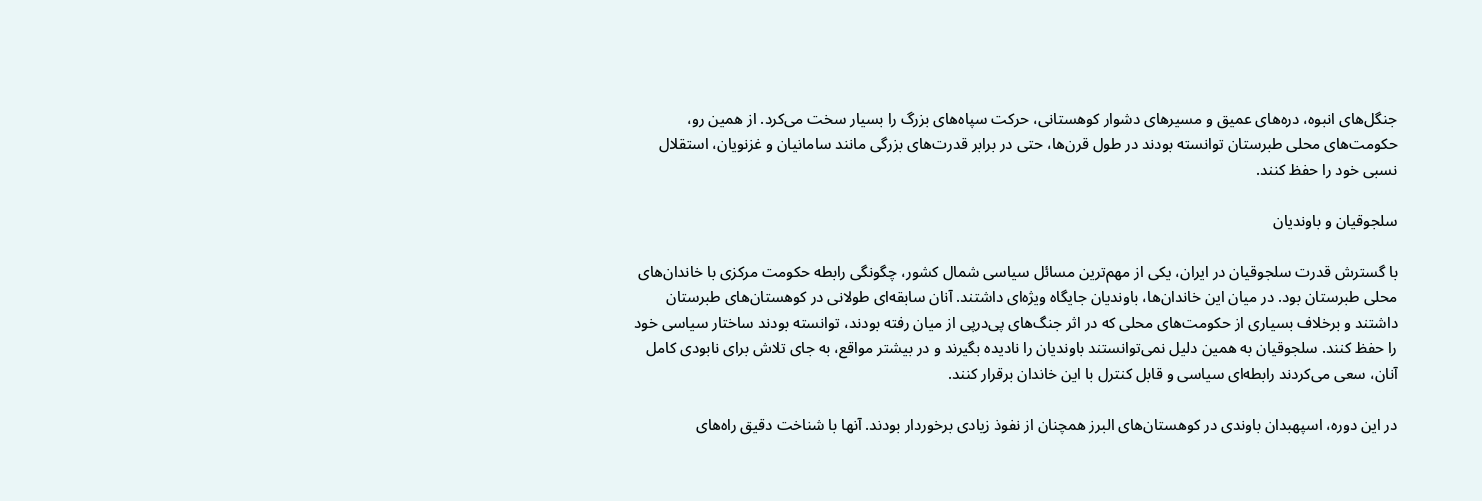جنگل‌های انبوه، دره‌های عمیق و مسیرهای دشوار کوهستانی، حرکت سپاه‌های بزرگ را بسیار سخت می‌کرد. از همین رو، حکومت‌های محلی طبرستان توانسته بودند در طول قرن‌ها، حتی در برابر قدرت‌های بزرگی مانند سامانیان و غزنویان، استقلال نسبی خود را حفظ کنند.

سلجوقیان و باوندیان

با گسترش قدرت سلجوقیان در ایران، یکی از مهم‌ترین مسائل سیاسی شمال کشور، چگونگی رابطه حکومت مرکزی با خاندان‌های محلی طبرستان بود. در میان این خاندان‌ها، باوندیان جایگاه ویژه‌ای داشتند. آنان سابقه‌ای طولانی در کوهستان‌های طبرستان داشتند و برخلاف بسیاری از حکومت‌های محلی که در اثر جنگ‌های پی‌درپی از میان رفته بودند، توانسته بودند ساختار سیاسی خود را حفظ کنند. سلجوقیان به همین دلیل نمی‌توانستند باوندیان را نادیده بگیرند و در بیشتر مواقع، به جای تلاش برای نابودی کامل آنان، سعی می‌کردند رابطه‌ای سیاسی و قابل کنترل با این خاندان برقرار کنند.

در این دوره، اسپهبدان باوندی در کوهستان‌های البرز همچنان از نفوذ زیادی برخوردار بودند. آنها با شناخت دقیق راه‌های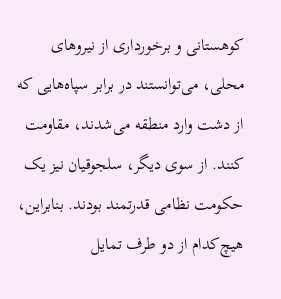کوهستانی و برخورداری از نیروهای محلی، می‌توانستند در برابر سپاه‌هایی که از دشت وارد منطقه می‌شدند، مقاومت کنند. از سوی دیگر، سلجوقیان نیز یک حکومت نظامی قدرتمند بودند. بنابراین، هیچ‌کدام از دو طرف تمایل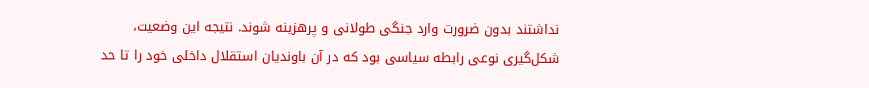نداشتند بدون ضرورت وارد جنگی طولانی و پرهزینه شوند. نتیجه این وضعیت، شکل‌گیری نوعی رابطه سیاسی بود که در آن باوندیان استقلال داخلی خود را تا حد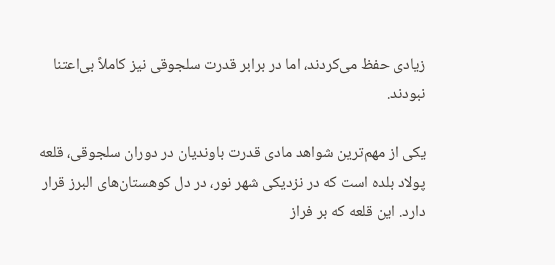زیادی حفظ می‌کردند، اما در برابر قدرت سلجوقی نیز کاملاً بی‌اعتنا نبودند.

یکی از مهم‌ترین شواهد مادی قدرت باوندیان در دوران سلجوقی، قلعه پولاد بلده است که در نزدیکی شهر نور، در دل کوهستان‌های البرز قرار دارد. این قلعه که بر فراز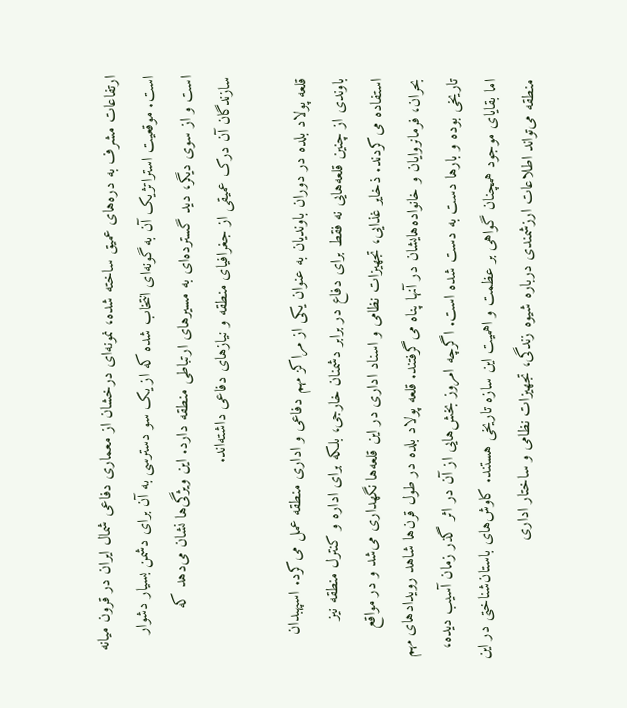ارتفاعات مشرف به دره‌های عمیق ساخته شده، نمونه‌ای درخشان از معماری دفاعی شمال ایران در قرون میانه است. موقعیت استراتژیک آن به گونه‌ای انتخاب شده که از یک سو دسترسی به آن برای دشمن بسیار دشوار است و از سوی دیگر، دید گسترده‌ای به مسیرهای ارتباطی منطقه دارد. این ویژگی‌ها نشان می‌دهد که سازندگان آن درک عمیقی از جغرافیای منطقه و نیازهای دفاعی داشته‌اند.

قلعه پولاد بلده در دوران باوندیان به عنوان یکی از مراکز مهم دفاعی و اداری منطقه عمل می‌کرد. اسپهبدان باوندی از چنین قلعه‌هایی نه فقط برای دفاع در برابر دشمنان خارجی، بلکه برای اداره و کنترل منطقه نیز استفاده می‌کردند. ذخایر غذایی، تجهیزات نظامی و اسناد اداری در این قلعه‌ها نگهداری می‌شد و در مواقع بحران، فرمانروایان و خانواده‌هایشان در آنها پناه می‌گرفتند. قلعه پولاد بلده در طول قرن‌ها شاهد رویدادهای مهم تاریخی بوده و بارها دست به دست شده است. اگرچه امروز بخش‌هایی از آن در اثر گذر زمان آسیب دیده، اما بقایای موجود همچنان گواهی بر عظمت و اهمیت این سازه تاریخی هستند. کاوش‌های باستان‌شناختی در این منطقه می‌تواند اطلاعات ارزشمندی درباره شیوه زندگی، تجهیزات نظامی و ساختار اداری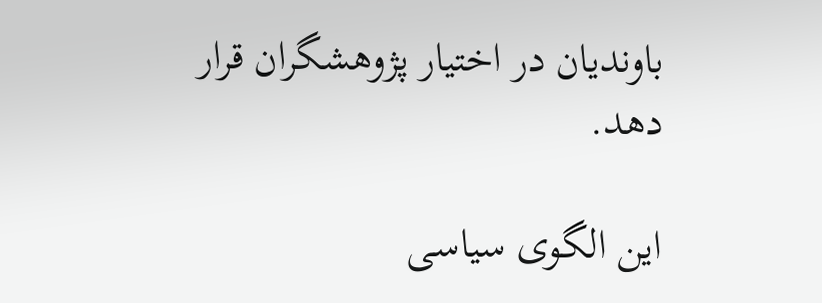باوندیان در اختیار پژوهشگران قرار دهد.

این الگوی سیاسی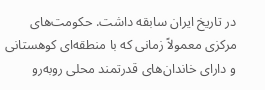در تاریخ ایران سابقه داشت. حکومت‌های مرکزی معمولاً زمانی که با منطقه‌ای کوهستانی و دارای خاندان‌های قدرتمند محلی روبه‌رو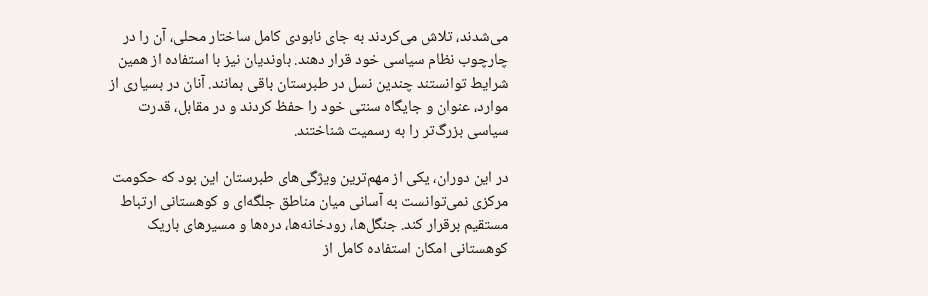می‌شدند، تلاش می‌کردند به جای نابودی کامل ساختار محلی، آن را در چارچوب نظام سیاسی خود قرار دهند. باوندیان نیز با استفاده از همین شرایط توانستند چندین نسل در طبرستان باقی بمانند. آنان در بسیاری از موارد، عنوان و جایگاه سنتی خود را حفظ کردند و در مقابل، قدرت سیاسی بزرگ‌تر را به رسمیت شناختند.

در این دوران، یکی از مهم‌ترین ویژگی‌های طبرستان این بود که حکومت مرکزی نمی‌توانست به آسانی میان مناطق جلگه‌ای و کوهستانی ارتباط مستقیم برقرار کند. جنگل‌ها، رودخانه‌ها، دره‌ها و مسیرهای باریک کوهستانی امکان استفاده کامل از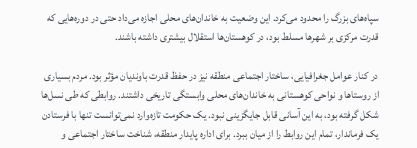سپاه‌های بزرگ را محدود می‌کرد. این وضعیت به خاندان‌های محلی اجازه می‌داد حتی در دوره‌هایی که قدرت مرکزی بر شهرها مسلط بود، در کوهستان‌ها استقلال بیشتری داشته باشند.

در کنار عوامل جغرافیایی، ساختار اجتماعی منطقه نیز در حفظ قدرت باوندیان مؤثر بود. مردم بسیاری از روستاها و نواحی کوهستانی به خاندان‌های محلی وابستگی تاریخی داشتند. روابطی که طی نسل‌ها شکل گرفته بود، به این آسانی قابل جایگزینی نبود. یک حکومت تازه‌وارد نمی‌توانست تنها با فرستادن یک فرماندار، تمام این روابط را از میان ببرد. برای اداره پایدار منطقه، شناخت ساختار اجتماعی و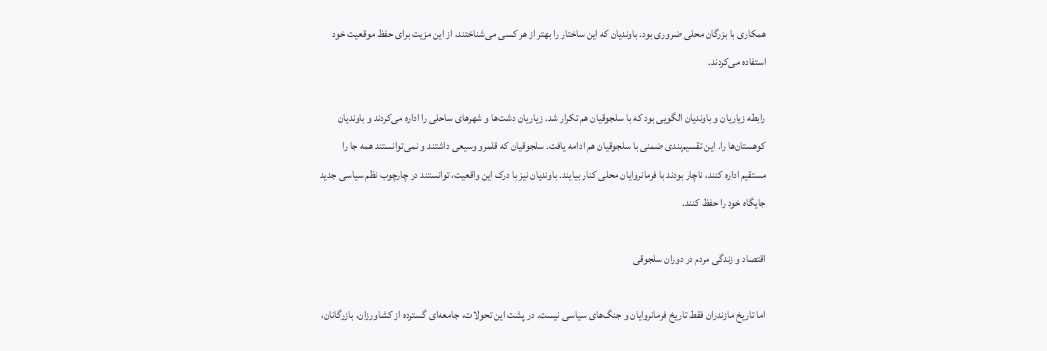همکاری با بزرگان محلی ضروری بود. باوندیان که این ساختار را بهتر از هر کسی می‌شناختند، از این مزیت برای حفظ موقعیت خود استفاده می‌کردند.

رابطه زیاریان و باوندیان الگویی بود که با سلجوقیان هم تکرار شد. زیاریان دشت‌ها و شهرهای ساحلی را اداره می‌کردند و باوندیان کوهستان‌ها را. این تقسیم‌بندی ضمنی با سلجوقیان هم ادامه یافت. سلجوقیان که قلمرو وسیعی داشتند و نمی‌توانستند همه جا را مستقیم اداره کنند، ناچار بودند با فرمانروایان محلی کنار بیایند. باوندیان نیز با درک این واقعیت، توانستند در چارچوب نظم سیاسی جدید جایگاه خود را حفظ کنند.

اقتصاد و زندگی مردم در دوران سلجوقی

اما تاریخ مازندران فقط تاریخ فرمانروایان و جنگ‌های سیاسی نیست. در پشت این تحولات، جامعه‌ای گسترده از کشاورزان، بازرگانان،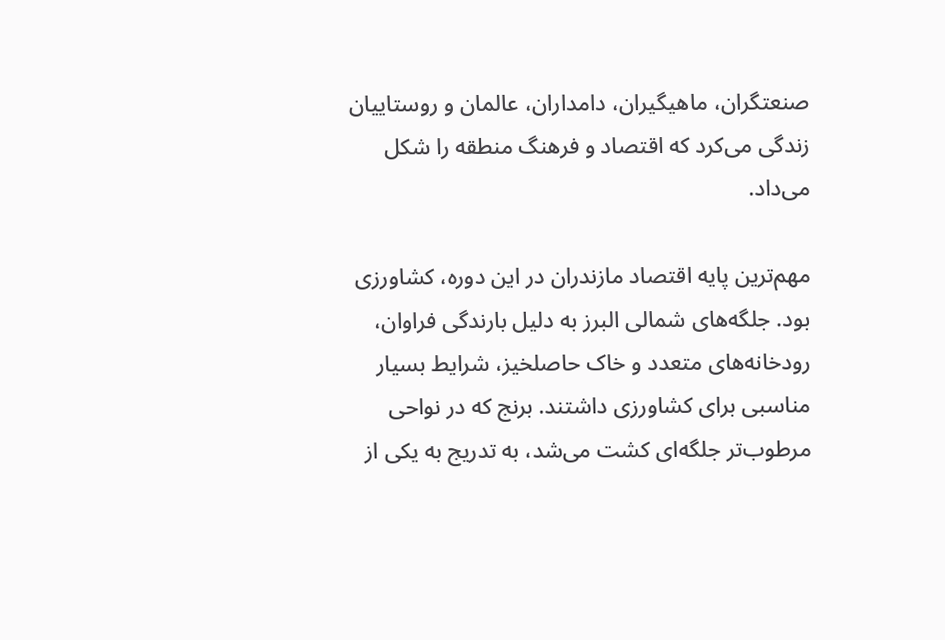صنعتگران، ماهیگیران، دامداران، عالمان و روستاییان زندگی می‌کرد که اقتصاد و فرهنگ منطقه را شکل می‌داد.

مهم‌ترین پایه اقتصاد مازندران در این دوره، کشاورزی بود. جلگه‌های شمالی البرز به دلیل بارندگی فراوان، رودخانه‌های متعدد و خاک حاصلخیز، شرایط بسیار مناسبی برای کشاورزی داشتند. برنج که در نواحی مرطوب‌تر جلگه‌ای کشت می‌شد، به تدریج به یکی از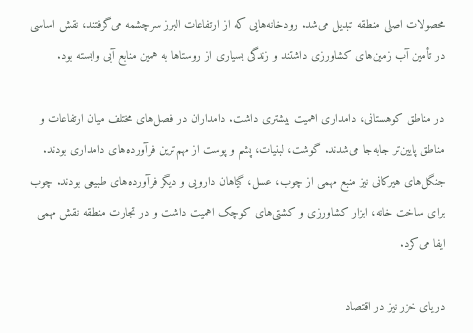محصولات اصلی منطقه تبدیل می‌شد. رودخانه‌هایی که از ارتفاعات البرز سرچشمه می‌گرفتند، نقش اساسی در تأمین آب زمین‌های کشاورزی داشتند و زندگی بسیاری از روستاها به همین منابع آبی وابسته بود.

در مناطق کوهستانی، دامداری اهمیت بیشتری داشت. دامداران در فصل‌های مختلف میان ارتفاعات و مناطق پایین‌تر جابه‌جا می‌شدند. گوشت، لبنیات، پشم و پوست از مهم‌ترین فرآورده‌های دامداری بودند. جنگل‌های هیرکانی نیز منبع مهمی از چوب، عسل، گیاهان دارویی و دیگر فرآورده‌های طبیعی بودند. چوب برای ساخت خانه، ابزار کشاورزی و کشتی‌های کوچک اهمیت داشت و در تجارت منطقه نقش مهمی ایفا می‌کرد.

دریای خزر نیز در اقتصاد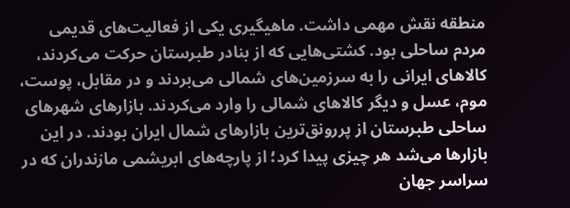منطقه نقش مهمی داشت. ماهیگیری یکی از فعالیت‌های قدیمی مردم ساحلی بود. کشتی‌هایی که از بنادر طبرستان حرکت می‌کردند، کالاهای ایرانی را به سرزمین‌های شمالی می‌بردند و در مقابل، پوست، موم، عسل و دیگر کالاهای شمالی را وارد می‌کردند. بازارهای شهرهای ساحلی طبرستان از پررونق‌ترین بازارهای شمال ایران بودند. در این بازارها می‌شد هر چیزی پیدا کرد؛ از پارچه‌های ابریشمی مازندران که در سراسر جهان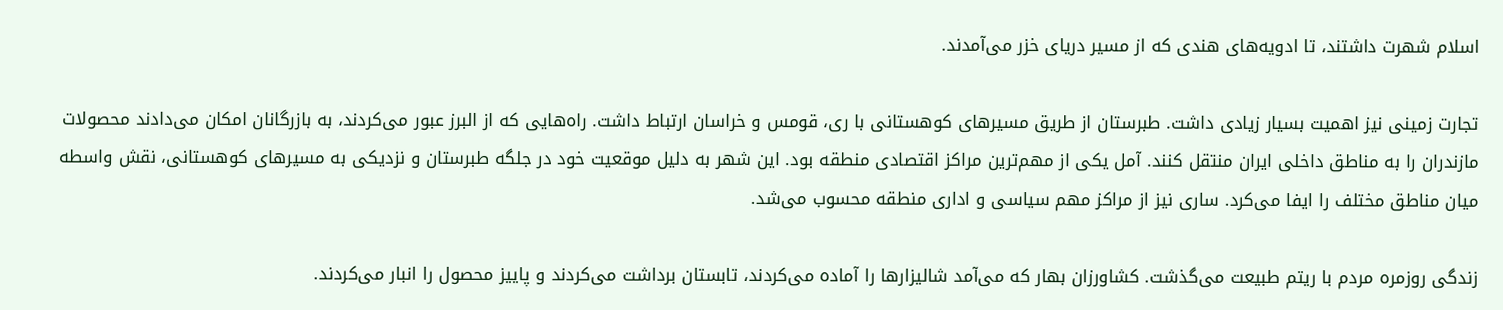اسلام شهرت داشتند، تا ادویه‌های هندی که از مسیر دریای خزر می‌آمدند.

تجارت زمینی نیز اهمیت بسیار زیادی داشت. طبرستان از طریق مسیرهای کوهستانی با ری، قومس و خراسان ارتباط داشت. راه‌هایی که از البرز عبور می‌کردند، به بازرگانان امکان می‌دادند محصولات مازندران را به مناطق داخلی ایران منتقل کنند. آمل یکی از مهم‌ترین مراکز اقتصادی منطقه بود. این شهر به دلیل موقعیت خود در جلگه طبرستان و نزدیکی به مسیرهای کوهستانی، نقش واسطه میان مناطق مختلف را ایفا می‌کرد. ساری نیز از مراکز مهم سیاسی و اداری منطقه محسوب می‌شد.

زندگی روزمره مردم با ریتم طبیعت می‌گذشت. کشاورزان بهار که می‌آمد شالیزارها را آماده می‌کردند، تابستان برداشت می‌کردند و پاییز محصول را انبار می‌کردند.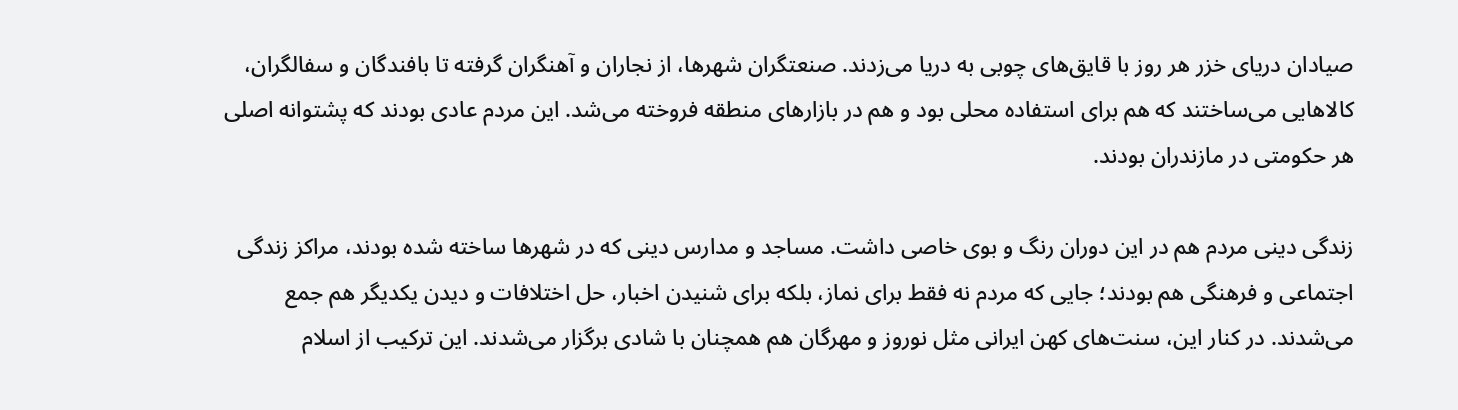صیادان دریای خزر هر روز با قایق‌های چوبی به دریا می‌زدند. صنعتگران شهرها، از نجاران و آهنگران گرفته تا بافندگان و سفالگران، کالاهایی می‌ساختند که هم برای استفاده محلی بود و هم در بازارهای منطقه فروخته می‌شد. این مردم عادی بودند که پشتوانه اصلی هر حکومتی در مازندران بودند.

زندگی دینی مردم هم در این دوران رنگ و بوی خاصی داشت. مساجد و مدارس دینی که در شهرها ساخته شده بودند، مراکز زندگی اجتماعی و فرهنگی هم بودند؛ جایی که مردم نه فقط برای نماز، بلکه برای شنیدن اخبار، حل اختلافات و دیدن یکدیگر هم جمع می‌شدند. در کنار این، سنت‌های کهن ایرانی مثل نوروز و مهرگان هم همچنان با شادی برگزار می‌شدند. این ترکیب از اسلام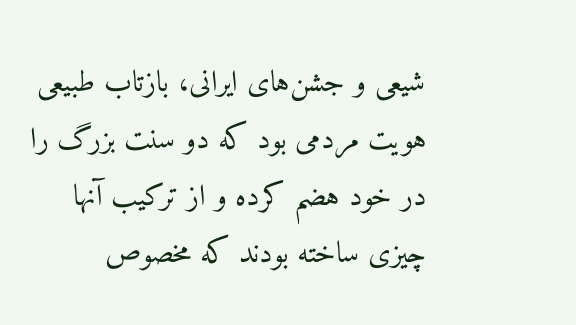شیعی و جشن‌های ایرانی، بازتاب طبیعی هویت مردمی بود که دو سنت بزرگ را در خود هضم کرده و از ترکیب آنها چیزی ساخته بودند که مخصوص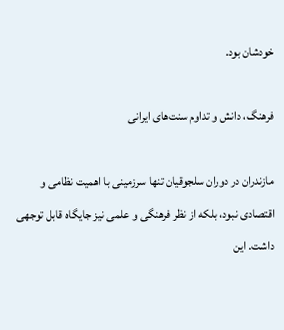خودشان بود.

فرهنگ، دانش و تداوم سنت‌های ایرانی

مازندران در دوران سلجوقیان تنها سرزمینی با اهمیت نظامی و اقتصادی نبود، بلکه از نظر فرهنگی و علمی نیز جایگاه قابل توجهی داشت. این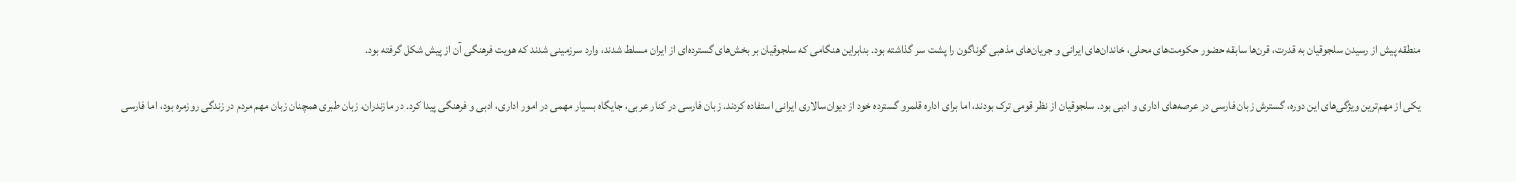منطقه پیش از رسیدن سلجوقیان به قدرت، قرن‌ها سابقه حضور حکومت‌های محلی، خاندان‌های ایرانی و جریان‌های مذهبی گوناگون را پشت سر گذاشته بود. بنابراین هنگامی که سلجوقیان بر بخش‌های گسترده‌ای از ایران مسلط شدند، وارد سرزمینی شدند که هویت فرهنگی آن از پیش شکل گرفته بود.

یکی از مهم‌ترین ویژگی‌های این دوره، گسترش زبان فارسی در عرصه‌های اداری و ادبی بود. سلجوقیان از نظر قومی ترک بودند، اما برای اداره قلمرو گسترده خود از دیوان‌سالاری ایرانی استفاده کردند. زبان فارسی در کنار عربی، جایگاه بسیار مهمی در امور اداری، ادبی و فرهنگی پیدا کرد. در مازندران، زبان طبری همچنان زبان مهم مردم در زندگی روزمره بود، اما فارسی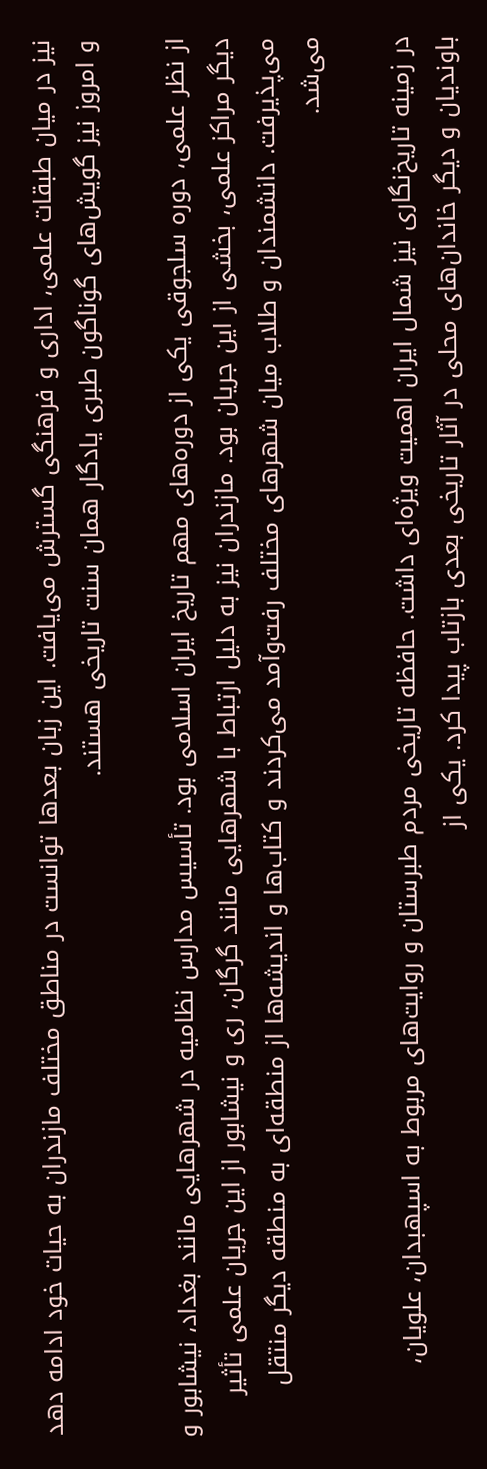نیز در میان طبقات علمی، اداری و فرهنگی گسترش می‌یافت. این زبان بعدها توانست در مناطق مختلف مازندران به حیات خود ادامه دهد و امروز نیز گویش‌های گوناگون طبری یادگار همان سنت تاریخی هستند.

از نظر علمی، دوره سلجوقی یکی از دوره‌های مهم تاریخ ایران اسلامی بود. تأسیس مدارس نظامیه در شهرهایی مانند بغداد، نیشابور و دیگر مراکز علمی، بخشی از این جریان بود. مازندران نیز به دلیل ارتباط با شهرهایی مانند گرگان، ری و نیشابور از این جریان علمی تأثیر می‌پذیرفت. دانشمندان و طلاب میان شهرهای مختلف رفت‌وآمد می‌کردند و کتاب‌ها و اندیشه‌ها از منطقه‌ای به منطقه دیگر منتقل می‌شد.

در زمینه تاریخ‌نگاری نیز شمال ایران اهمیت ویژه‌ای داشت. حافظه تاریخی مردم طبرستان و روایت‌های مربوط به اسپهبدان، علویان، باوندیان و دیگر خاندان‌های محلی در آثار تاریخی بعدی بازتاب پیدا کرد. یکی از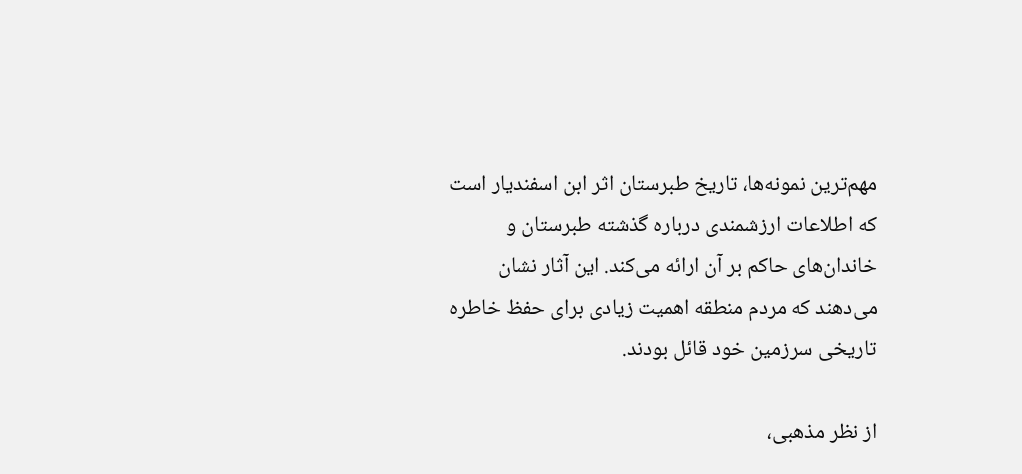مهم‌ترین نمونه‌ها، تاریخ طبرستان اثر ابن اسفندیار است که اطلاعات ارزشمندی درباره گذشته طبرستان و خاندان‌های حاکم بر آن ارائه می‌کند. این آثار نشان می‌دهند که مردم منطقه اهمیت زیادی برای حفظ خاطره تاریخی سرزمین خود قائل بودند.

از نظر مذهبی،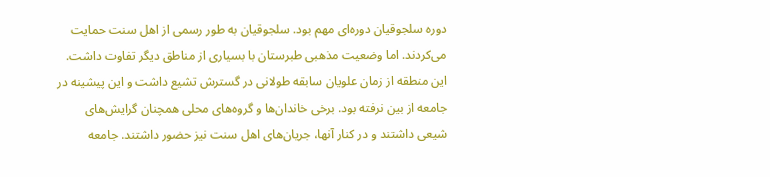دوره سلجوقیان دوره‌ای مهم بود. سلجوقیان به طور رسمی از اهل سنت حمایت می‌کردند. اما وضعیت مذهبی طبرستان با بسیاری از مناطق دیگر تفاوت داشت. این منطقه از زمان علویان سابقه طولانی در گسترش تشیع داشت و این پیشینه در جامعه از بین نرفته بود. برخی خاندان‌ها و گروه‌های محلی همچنان گرایش‌های شیعی داشتند و در کنار آنها، جریان‌های اهل سنت نیز حضور داشتند. جامعه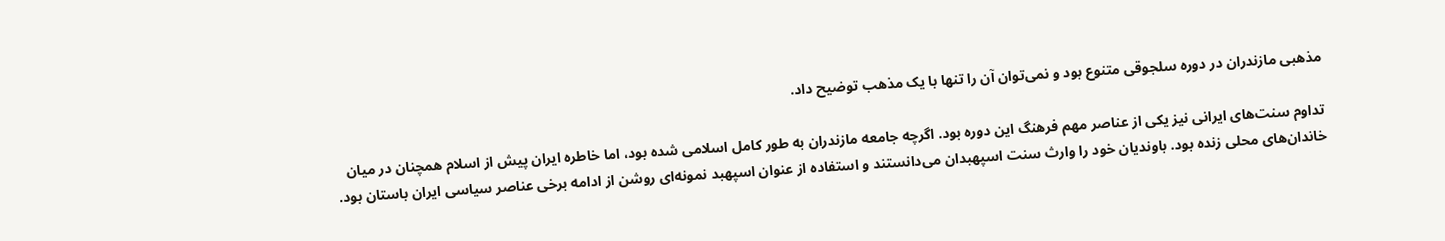مذهبی مازندران در دوره سلجوقی متنوع بود و نمی‌توان آن را تنها با یک مذهب توضیح داد.

تداوم سنت‌های ایرانی نیز یکی از عناصر مهم فرهنگ این دوره بود. اگرچه جامعه مازندران به طور کامل اسلامی شده بود، اما خاطره ایران پیش از اسلام همچنان در میان خاندان‌های محلی زنده بود. باوندیان خود را وارث سنت اسپهبدان می‌دانستند و استفاده از عنوان اسپهبد نمونه‌ای روشن از ادامه برخی عناصر سیاسی ایران باستان بود.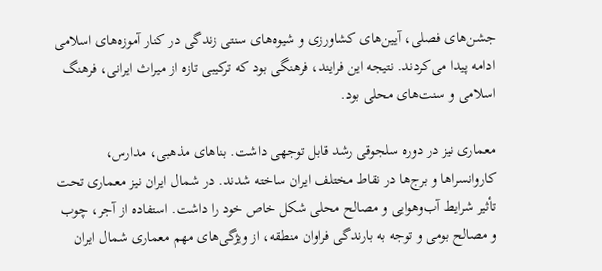جشن‌های فصلی، آیین‌های کشاورزی و شیوه‌های سنتی زندگی در کنار آموزه‌های اسلامی ادامه پیدا می‌کردند. نتیجه این فرایند، فرهنگی بود که ترکیبی تازه از میراث ایرانی، فرهنگ اسلامی و سنت‌های محلی بود.

معماری نیز در دوره سلجوقی رشد قابل توجهی داشت. بناهای مذهبی، مدارس، کاروانسراها و برج‌ها در نقاط مختلف ایران ساخته شدند. در شمال ایران نیز معماری تحت تأثیر شرایط آب‌وهوایی و مصالح محلی شکل خاص خود را داشت. استفاده از آجر، چوب و مصالح بومی و توجه به بارندگی فراوان منطقه، از ویژگی‌های مهم معماری شمال ایران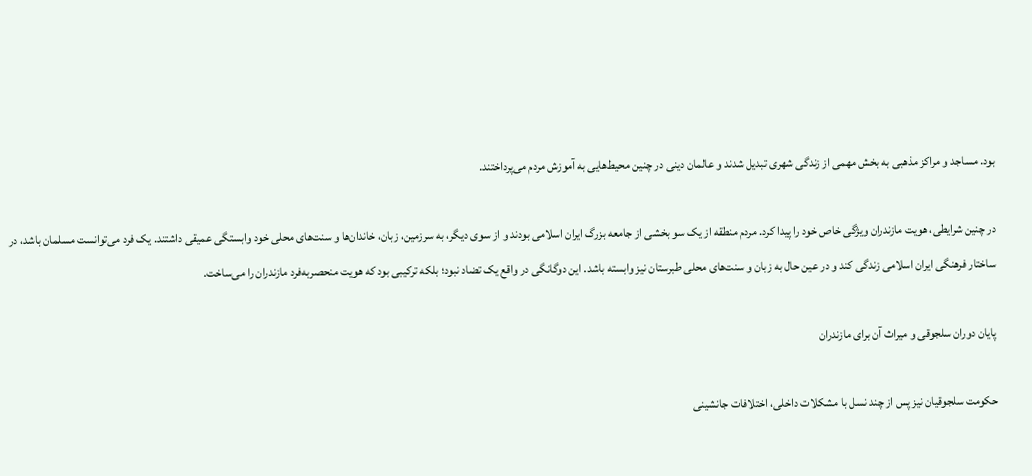بود. مساجد و مراکز مذهبی به بخش مهمی از زندگی شهری تبدیل شدند و عالمان دینی در چنین محیط‌هایی به آموزش مردم می‌پرداختند.

در چنین شرایطی، هویت مازندران ویژگی خاص خود را پیدا کرد. مردم منطقه از یک سو بخشی از جامعه بزرگ ایران اسلامی بودند و از سوی دیگر، به سرزمین، زبان، خاندان‌ها و سنت‌های محلی خود وابستگی عمیقی داشتند. یک فرد می‌توانست مسلمان باشد، در ساختار فرهنگی ایران اسلامی زندگی کند و در عین حال به زبان و سنت‌های محلی طبرستان نیز وابسته باشد. این دوگانگی در واقع یک تضاد نبود؛ بلکه ترکیبی بود که هویت منحصربه‌فرد مازندران را می‌ساخت.

پایان دوران سلجوقی و میراث آن برای مازندران

حکومت سلجوقیان نیز پس از چند نسل با مشکلات داخلی، اختلافات جانشینی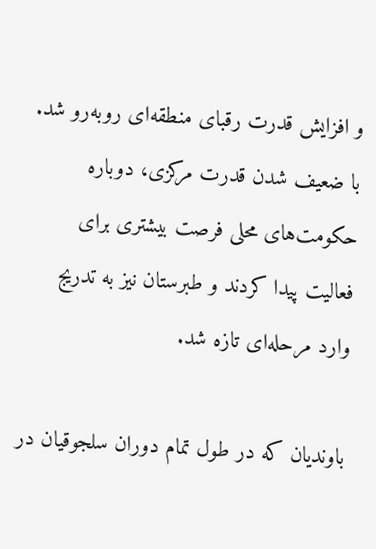و افزایش قدرت رقبای منطقه‌ای روبه‌رو شد. با ضعیف شدن قدرت مرکزی، دوباره حکومت‌های محلی فرصت بیشتری برای فعالیت پیدا کردند و طبرستان نیز به تدریج وارد مرحله‌ای تازه شد.

باوندیان که در طول تمام دوران سلجوقیان در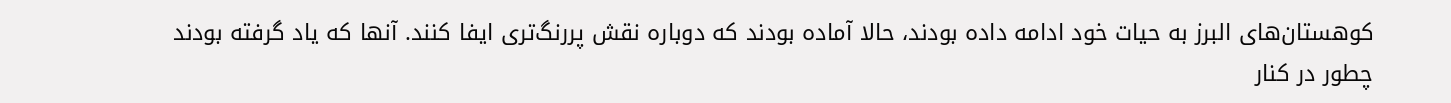کوهستان‌های البرز به حیات خود ادامه داده بودند، حالا آماده بودند که دوباره نقش پررنگ‌تری ایفا کنند. آنها که یاد گرفته بودند چطور در کنار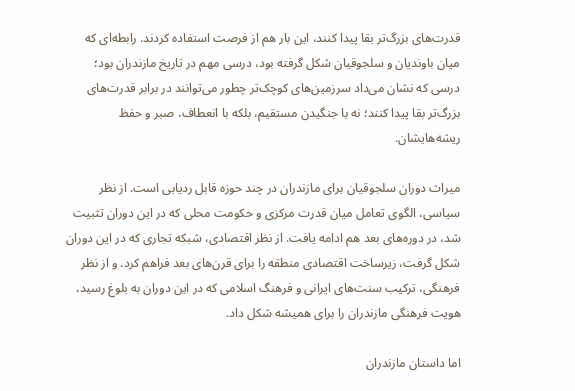قدرت‌های بزرگ‌تر بقا پیدا کنند، این بار هم از فرصت استفاده کردند. رابطه‌ای که میان باوندیان و سلجوقیان شکل گرفته بود، درسی مهم در تاریخ مازندران بود؛ درسی که نشان می‌داد سرزمین‌های کوچک‌تر چطور می‌توانند در برابر قدرت‌های بزرگ‌تر بقا پیدا کنند؛ نه با جنگیدن مستقیم، بلکه با انعطاف، صبر و حفظ ریشه‌هایشان.

میراث دوران سلجوقیان برای مازندران در چند حوزه قابل ردیابی است. از نظر سیاسی، الگوی تعامل میان قدرت مرکزی و حکومت محلی که در این دوران تثبیت شد، در دوره‌های بعد هم ادامه یافت. از نظر اقتصادی، شبکه تجاری که در این دوران شکل گرفت، زیرساخت اقتصادی منطقه را برای قرن‌های بعد فراهم کرد. و از نظر فرهنگی، ترکیب سنت‌های ایرانی و فرهنگ اسلامی که در این دوران به بلوغ رسید، هویت فرهنگی مازندران را برای همیشه شکل داد.

اما داستان مازندران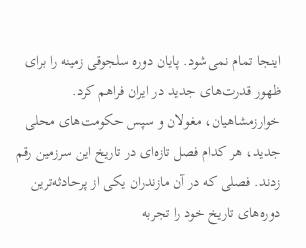اینجا تمام نمی‌شود. پایان دوره سلجوقی زمینه را برای ظهور قدرت‌های جدید در ایران فراهم کرد. خوارزمشاهیان، مغولان و سپس حکومت‌های محلی جدید، هر کدام فصل تازه‌ای در تاریخ این سرزمین رقم زدند. فصلی که در آن مازندران یکی از پرحادثه‌ترین دوره‌های تاریخ خود را تجربه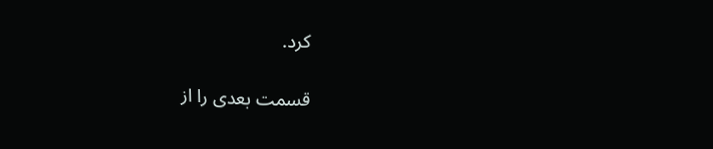کرد.

قسمت بعدی را از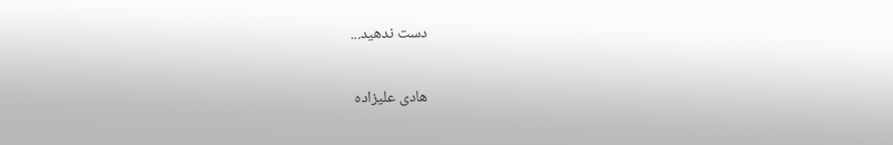دست ندهید...

هادی علیزاده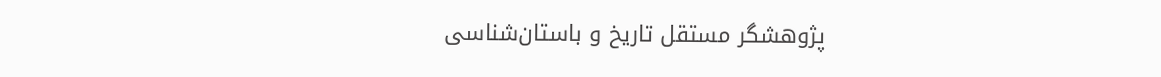پژوهشگر مستقل تاریخ و باستان‌شناسی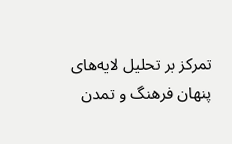تمرکز بر تحلیل لایه‌های پنهان فرهنگ و تمدن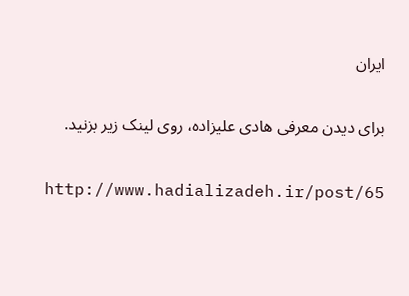ایران

برای دیدن معرفی هادی علیزاده، روی لینک زیر بزنید.

http://www.hadializadeh.ir/post/65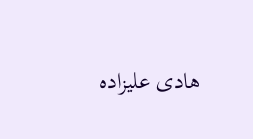هادی علیزاده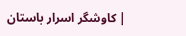| کاوشگر اسرار باستان